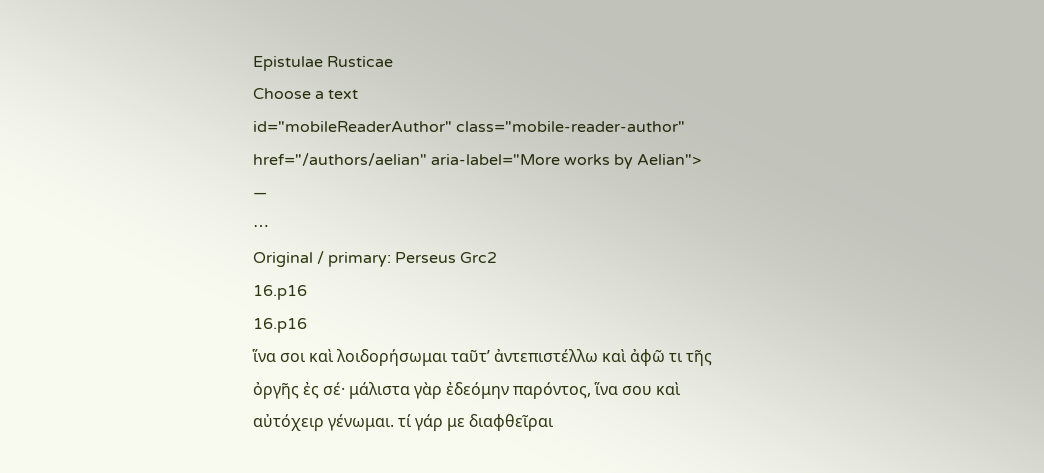Epistulae Rusticae
Choose a text
id="mobileReaderAuthor" class="mobile-reader-author" href="/authors/aelian" aria-label="More works by Aelian">
—
⋯
Original / primary: Perseus Grc2
16.p16
16.p16
ἵνα σοι καὶ λοιδορήσωμαι ταῦτʼ ἀντεπιστέλλω καὶ ἀφῶ τι τῆς ὀργῆς ἐς σέ· μάλιστα γὰρ ἐδεόμην παρόντος, ἵνα σου καὶ αὐτόχειρ γένωμαι. τί γάρ με διαφθεῖραι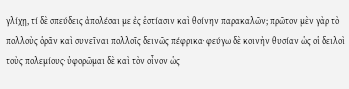γλίχῃ, τί δὲ σπεύδεις ἀπολέσαι με ἐς ἑστίασιν καὶ θοίνην παρακαλῶν; πρῶτον μὲν γὰρ τὸ πολλοὺς ὁρᾶν καὶ συνεῖναι πολλοῖς δεινῶς πέφρικα· φεύγω δὲ κοινὴν θυσίαν ὡς οἱ δειλοὶ τοὺς πολεμίους· ὑφορῶμαι δὲ καὶ τὸν οἶνον ὡς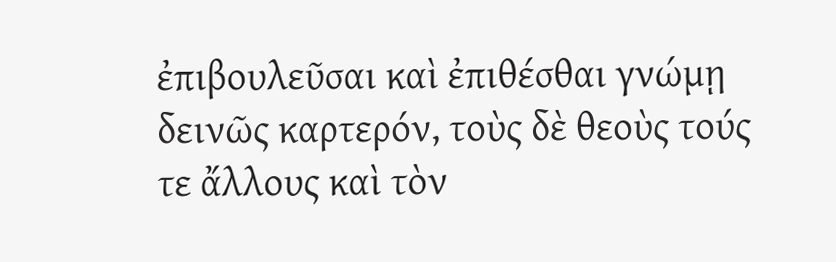ἐπιβουλεῦσαι καὶ ἐπιθέσθαι γνώμῃ δεινῶς καρτερόν, τοὺς δὲ θεοὺς τούς τε ἄλλους καὶ τὸν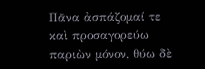Πᾶνα ἀσπάζομαί τε καὶ προσαγορεύω παριὼν μόνον, θύω δὲ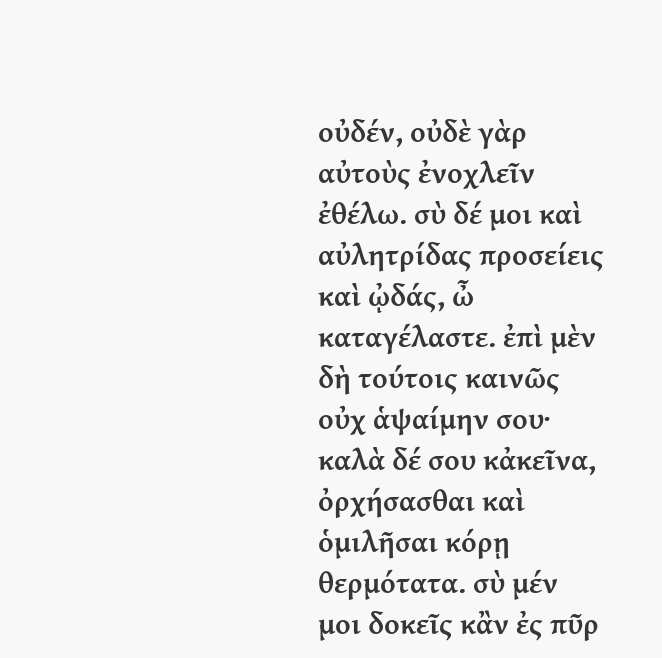οὐδέν, οὐδὲ γὰρ αὐτοὺς ἐνοχλεῖν ἐθέλω. σὺ δέ μοι καὶ αὐλητρίδας προσείεις καὶ ᾠδάς, ὦ καταγέλαστε. ἐπὶ μὲν δὴ τούτοις καινῶς οὐχ ἁψαίμην σου· καλὰ δέ σου κἀκεῖνα, ὀρχήσασθαι καὶ ὁμιλῆσαι κόρῃ θερμότατα. σὺ μέν μοι δοκεῖς κἂν ἐς πῦρ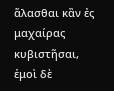ἅλασθαι κἂν ἐς μαχαίρας κυβιστῆσαι, ἐμοὶ δὲ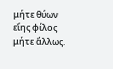μήτε θύων εἴης φίλος μήτε ἄλλως.